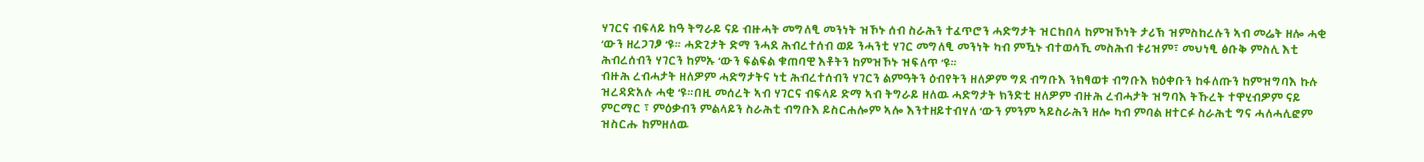ሃገርና ብፍላይ ከዓ ትግራይ ናይ ብዙሓት መግለፂ መንነት ዝኾኑ ሰብ ስራሕን ተፈጥሮን ሓድግታት ዝርከበላ ከምዝኾነት ታሪኽ ዝምስከረሉን ኣብ መሬት ዘሎ ሓቂ ‘ውን ዘረጋገፆ ‘ዩ። ሓድጊታት ድማ ንሓደ ሕብረተሰብ ወይ ንሓንቲ ሃገር መግለፂ መንነት ካብ ምዃኑ ብተወሳኺ መስሕብ ቱሪዝም፣ መህነፂ ፅቡቅ ምስሊ እቲ ሕብረሰብን ሃገርን ከምኡ ‘ውን ፍልፍል ቁጠባዊ እቶትን ከምዝኾኑ ዝፍለጥ ‘ዩ።
ብዙሕ ረብሓታት ዘለዎም ሓድግታትና ነቲ ሕብረተሰብን ሃገርን ልምዓትን ዕብየትን ዘለዎም ግደ ብግቡእ ንክፃወቱ ብግቡእ ክዕቀቡን ከፋለጡን ከምዝግባእ ኩሉ ዝረዳድአሉ ሓቂ ‘ዩ።በዚ መሰረት ኣብ ሃገርና ብፍላይ ድማ ኣብ ትግራይ ዘለዉ ሓድግታት ክንድቲ ዘለዎም ብዙሕ ረብሓታት ዝግባእ ትኹረት ተዋሂብዎም ናይ ምርማር ፣ ምዕቃብን ምልላይን ስራሕቲ ብግቡእ ይስርሐሎም ኣሎ እንተዘይተብሃለ ‘ውን ምንም ኣይስራሕን ዘሎ ካብ ምባል ዘተርፉ ስራሕቲ ግና ሓለሓሊፎም ዝስርሑ ከምዘለዉ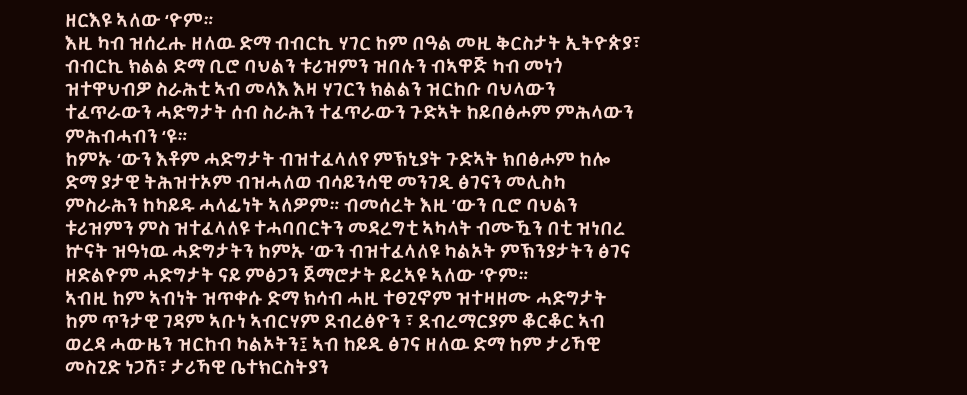ዘርእዩ ኣለው ‘ዮም።
እዚ ካብ ዝሰረሑ ዘለዉ ድማ ብብርኪ ሃገር ከም በዓል መዚ ቅርስታት ኢትዮጵያ፣ ብብርኪ ክልል ድማ ቢሮ ባህልን ቱሪዝምን ዝበሉን ብኣዋጅ ካብ መነጎ ዝተዋህብዎ ስራሕቲ ኣብ መላእ እዛ ሃገርን ክልልን ዝርከቡ ባህላውን ተፈጥራውን ሓድግታት ሰብ ስራሕን ተፈጥራውን ጉድኣት ከይበፅሖም ምሕላውን ምሕብሓብን ‘ዩ።
ከምኡ ‘ውን እቶም ሓድግታት ብዝተፈላለየ ምኽኒያት ጉድኣት ክበፅሖም ከሎ ድማ ያታዊ ትሕዝተኦም ብዝሓለወ ብሳይንሳዊ መንገዲ ፅገናን መሊስካ ምስራሕን ከካይዱ ሓላፊነት ኣለዎም። ብመሰረት እዚ ‘ውን ቢሮ ባህልን ቱሪዝምን ምስ ዝተፈላለዩ ተሓባበርትን መዳረግቲ ኣካላት ብሙዃን በቲ ዝነበረ ኵናት ዝዓነዉ ሓድግታትን ከምኡ ‘ውን ብዝተፈላለዩ ካልኦት ምኽንያታትን ፅገና ዘድልዮም ሓድግታት ናይ ምፅጋን ጀማሮታት ይረኣዩ ኣለው ‘ዮም።
ኣብዚ ከም ኣብነት ዝጥቀሱ ድማ ክሳብ ሓዚ ተፀጊኖም ዝተዛዘሙ ሓድግታት ከም ጥንታዊ ገዳም ኣቡነ ኣብርሃም ደብረፅዮን ፣ ደብረማርያም ቆርቆር ኣብ ወረዳ ሓውዜን ዝርከብ ካልኦትን፤ ኣብ ከይዲ ፅገና ዘለዉ ድማ ከም ታሪኻዊ መስጊድ ነጋሽ፣ ታሪኻዊ ቤተክርስትያን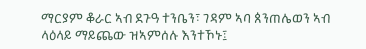ማርያም ቆራር ኣብ ደጉዓ ተንቤን፣ ገዳም ኣባ ጰንጠሌወን ኣብ ላዕላይ ማይጨው ዝኣምሰሉ እንተኾኑ፤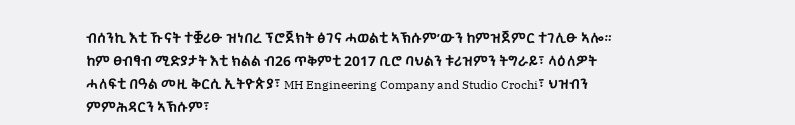ብሰንኪ እቲ ኹናት ተቛሪፁ ዝነበረ ፕሮጀክት ፅገና ሓወልቲ ኣኽሱም’ውን ከምዝጀምር ተገሊፁ ኣሎ።
ከም ፀብፃብ ሚድያታት እቲ ክልል ብ26 ጥቅምቲ 2017 ቢሮ ባህልን ቱሪዝምን ትግራይ፣ ላዕለዎት ሓለፍቲ በዓል መዚ ቅርሲ ኢትዮጵያ፣ MH Engineering Company and Studio Crochi፣ ህዝብን ምምሕዳርን ኣኽሱም፣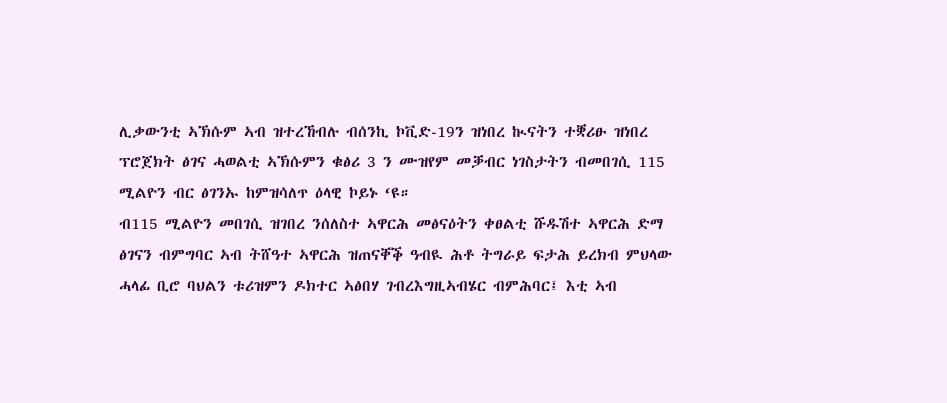ሊቃውንቲ ኣኽሱም ኣብ ዝተረኸብሉ ብሰንኪ ኮቪድ-19ን ዝነበረ ኲናትን ተቛሪፁ ዝነበረ ፕሮጀክት ፅገና ሓወልቲ ኣኽሱምን ቁፅሪ 3 ን ሙዝየም መቓብር ነገስታትን ብመበገሲ 115 ሚልዮን ብር ፅገንኡ ከምዝሳለጥ ዕላዊ ኮይኑ ‘ዩ።
ብ115 ሚልዮን መበገሲ ዝገበረ ንሰለስተ ኣዋርሕ መፅናዕትን ቀፀልቲ ሹዱሽተ ኣዋርሕ ድማ ፅገናን ብምግባር ኣብ ትሸዓተ ኣዋርሕ ዝጠናቐቕ ዓብዪ ሕቶ ትግራይ ፍታሕ ይረክብ ምህላው ሓላፊ ቢሮ ባህልን ቱሪዝምን ዶክተር ኣፅበሃ ገብረእግዚኣብሄር ብምሕባር፤ እቲ ኣብ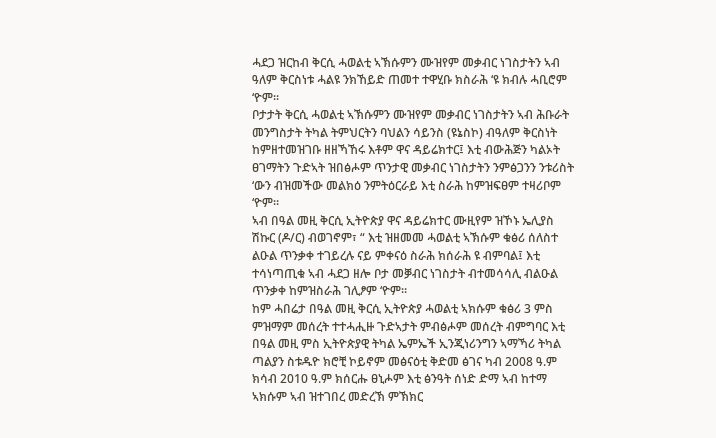ሓደጋ ዝርከብ ቅርሲ ሓወልቲ ኣኽሱምን ሙዝየም መቃብር ነገስታትን ኣብ ዓለም ቅርስነቱ ሓልዩ ንክኸይድ ጠመተ ተዋሂቡ ክስራሕ ‘ዩ ክብሉ ሓቢሮም ‘ዮም።
ቦታታት ቅርሲ ሓወልቲ ኣኽሱምን ሙዝየም መቃብር ነገስታትን ኣብ ሕቡራት መንግስታት ትካል ትምህርትን ባህልን ሳይንስ (ዩኔስኮ) ብዓለም ቅርስነት ከምዘተመዝገቡ ዘዘኻኸሩ እቶም ዋና ዳይሬክተር፤ እቲ ብውሕጅን ካልኦት ፀገማትን ጉድኣት ዝበፅሖም ጥንታዊ መቃብር ነገስታትን ንምፅጋንን ንቱሪስት ‘ውን ብዝመችው መልክዕ ንምትዕርራይ እቲ ስራሕ ከምዝፍፀም ተዛሪቦም ‘ዮም።
ኣብ በዓል መዚ ቅርሲ ኢትዮጵያ ዋና ዳይሬክተር ሙዚየም ዝኾኑ ኤሊያስ ሽኩር (ዶ/ር) ብወገኖም፣ “ እቲ ዝዘመመ ሓወልቲ ኣኽሱም ቁፅሪ ሰለስተ ልዑል ጥንቃቀ ተገይረሉ ናይ ምቀናዕ ስራሕ ክሰራሕ ዩ ብምባል፤ እቲ ተሳነጣጢቁ ኣብ ሓደጋ ዘሎ ቦታ መቓብር ነገስታት ብተመሳሳሊ ብልዑል ጥንቃቀ ከምዝስራሕ ገሊፆም ‘ዮም።
ከም ሓበሬታ በዓል መዚ ቅርሲ ኢትዮጵያ ሓወልቲ ኣክሱም ቁፅሪ 3 ምስ ምዝማም መሰረት ተተሓሒዙ ጉድኣታት ምብፅሖም መሰረት ብምግባር እቲ በዓል መዚ ምስ ኢትዮጵያዊ ትካል ኤምኤች ኢንጂነሪንግን ኣማኻሪ ትካል ጣልያን ስቱዱዮ ክሮቺ ኮይኖም መፅናዕቲ ቅድመ ፅገና ካብ 2008 ዓ.ም ክሳብ 2010 ዓ.ም ክሰርሑ ፀኒሖም እቲ ፅንዓት ሰነድ ድማ ኣብ ከተማ ኣክሱም ኣብ ዝተገበረ መድረኽ ምኽክር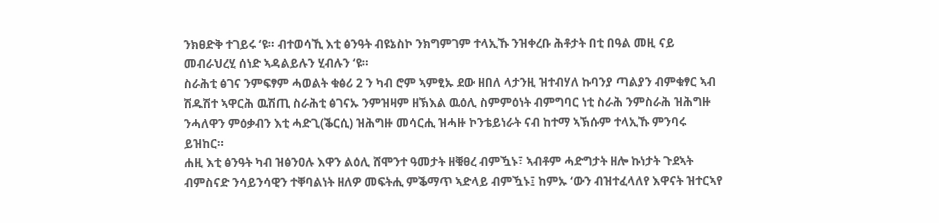ንክፀድቅ ተገይሩ ‘ዩ። ብተወሳኺ እቲ ፅንዓት ብዩኔስኮ ንክግምገም ተላኢኹ ንዝቀረቡ ሕቶታት በቲ በዓል መዚ ናይ መብራህረሂ ሰነድ ኣዳልይሉን ሂብሉን ‘ዩ።
ስራሕቲ ፅገና ንምፍፃም ሓወልት ቁፅሪ 2 ን ካብ ሮም ኣምፂኡ ደው ዘበለ ላታንዚ ዝተብሃለ ኩባንያ ጣልያን ብምቁፃር ኣብ ሽዱሽተ ኣዋርሕ ዉሽጢ ስራሕቲ ፅገናኡ ንምዝዛም ዘኽእል ዉዕሊ ስምምዕነት ብምግባር ነቲ ስራሕ ንምስራሕ ዝሕግዙ ንሓለዋን ምዕቃብን እቲ ሓድጊ(ቕርሲ) ዝሕግዙ መሳርሒ ዝሓዙ ኮንቴይነራት ናብ ከተማ ኣኽሱም ተላኢኹ ምንባሩ ይዝከር።
ሐዚ እቲ ፅንዓት ካብ ዝፅንዐሉ እዋን ልዕሊ ሸሞንተ ዓመታት ዘቑፀረ ብምዃኑ፣ ኣብቶም ሓድግታት ዘሎ ኩነታት ጉደኣት ብምስናድ ንሳይንሳዊን ተቐባልነት ዘለዎ መፍትሒ ምቕማጥ ኣድላይ ብምዃኑ፤ ከምኡ ‘ውን ብዝተፈላለየ እዋናት ዝተርኣየ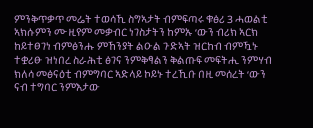ምንቅጥቃጥ መሬት ተወሳኺ ስግኣታት ብምፍጣሩ ቁፅሪ 3 ሓወልቲ ኣክሱምን ሙዚየም መቃብር ነገስታትን ከምኡ ‘ውን ብሪክ ኣርክ ከይተፀገነ ብምፅንሑ ምኸንያት ልዑል ጉድኣት ዝርከብ ብምዃኑ ተቋሪፁ ዝነበረ ስራሕቲ ፅገና ንምቅፃልን ቅልጡፍ መፍትሒ ንምሃብ ክለሳ መፅናዕቲ ብምግባር ኣድላይ ኮይኑ ተረኺቡ በዚ መሰረት ‘ውን ናብ ተግባር ንምእታው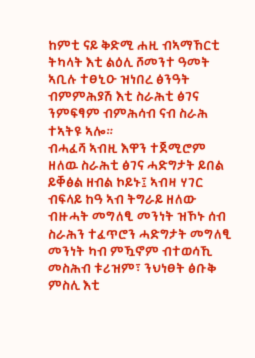ከምቲ ናይ ቅድሚ ሐዚ ብኣማኸርቲ ትካላት እቲ ልዕሊ ሾመንተ ዓመት ኣቢሉ ተፀኒዑ ዝነበረ ፅንዓት ብምምሕያሽ እቲ ስራሕቲ ፅገና ንምፍፃም ብምሕሳብ ናብ ስራሕ ተኣትዩ ኣሎ።
ብሓፈሻ ኣብዚ እዋን ተጀሚሮም ዘለዉ ስራሕቲ ፅገና ሓድግታት ይበል ይቐፅል ዘብል ኮይኑ፤ ኣብዛ ሃገር ብፍላይ ከዓ ኣብ ትግራይ ዘለው ብዙሓት መግለፂ መንነት ዝኾኑ ሰብ ስራሕን ተፈጥሮን ሓድግታት መግለፂ መንነት ካብ ምዃኖም ብተወሳኺ መስሕብ ቱሪዝም፣ ንህነፀት ፅቡቅ ምስሊ እቲ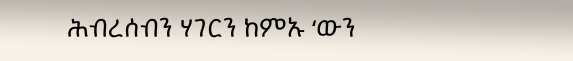ሕብረሰብን ሃገርን ከምኡ ‘ውን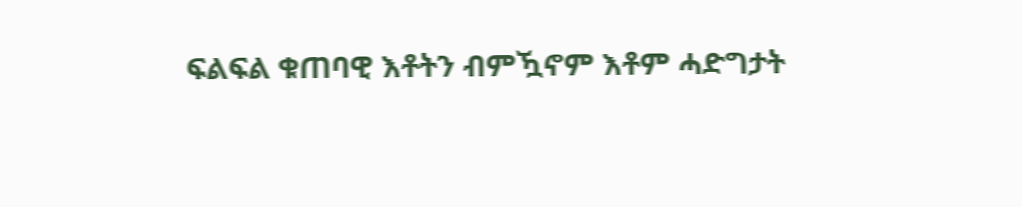ፍልፍል ቁጠባዊ እቶትን ብምዃኖም እቶም ሓድግታት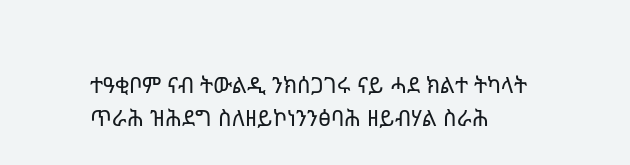ተዓቂቦም ናብ ትውልዲ ንክሰጋገሩ ናይ ሓደ ክልተ ትካላት ጥራሕ ዝሕደግ ስለዘይኮነንንፅባሕ ዘይብሃል ስራሕ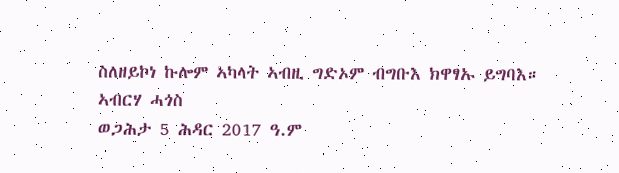ስለዘይኮነ ኩሎም ኣካላት ኣብዚ ግድኦም ብግቡእ ክዋፃኡ ይግባእ።
ኣብርሃ ሓጎስ
ወጋሕታ 5 ሕዳር 2017 ዓ.ም